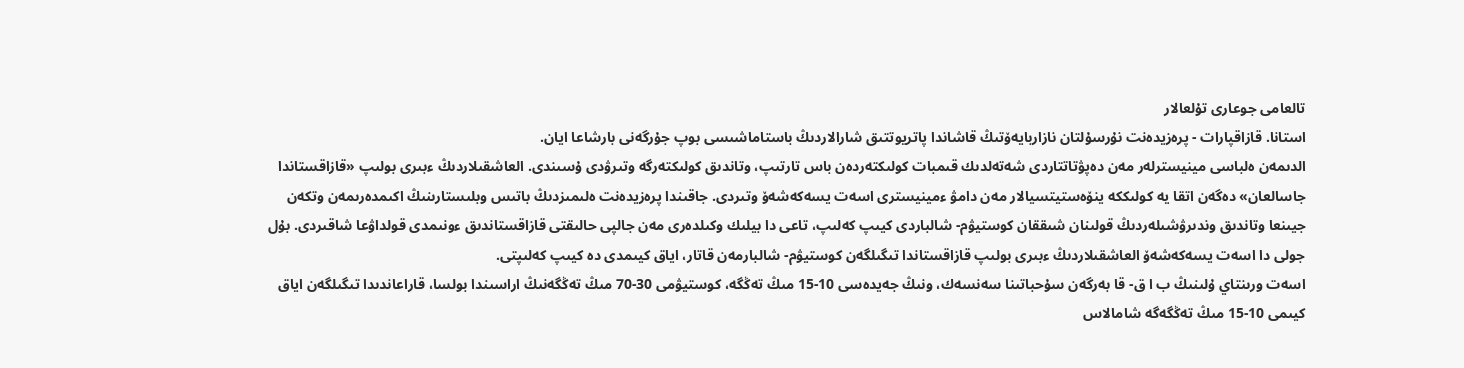تالعامى جوعارى تۇلعالار
استانا. قازاقپارات - پرەزيدەنت نۇرسۇلتان نازاربايەۆتىڭ قاشاندا پاتريوتتىق شارالاردىڭ باستاماشىسى بوپ جۇرگەنى بارشاعا ايان.
الدىمەن ەلباسى مينيسترلەر مەن دەپۋتاتتاردى شەتەلدىك قىمبات كولىكتەردەن باس تارتىپ، وتاندىق كولىكتەرگە وتىرۋدى ۇسىندى. العاشقىلاردىڭ ءبىرى بولىپ «قازاقستاندا جاسالعان» دەگەن اتقا يە كولىككە ينۆەستيتسيالار مەن دامۋ ءمينيسترى اسەت يسەكەشەۆ وتىردى. جاقىندا پرەزيدەنت ەلىمىزدىڭ باتىس وبلىستارىنىڭ اكىمدەرىمەن وتكەن جيىنعا وتاندىق وندىرۋشىلەردىڭ قولىنان شىققان كوستيۋم- شالباردى كيىپ كەلىپ، تاعى دا بيلىك وكىلدەرى مەن جالپى حالىقتى قازاقستاندىق ءونىمدى قولداۋعا شاقىردى. بۇل جولى دا اسەت يسەكەشەۆ العاشقىلاردىڭ ءبىرى بولىپ قازاقستاندا تىگىلگەن كوستيۋم- شالبارمەن قاتار، اياق كيىمدى دە كيىپ كەلىپتى.
اسەت ورىنتاي ۇلىنىڭ ب ا ق- قا بەرگەن سۇحباتىنا سەنسەك، ونىڭ جەيدەسى 10-15 مىڭ تەڭگە، كوستيۋمى 30-70 مىڭ تەڭگەنىڭ اراسىندا بولسا، قاراعاندىدا تىگىلگەن اياق كيىمى 10-15 مىڭ تەڭگەگە شامالاس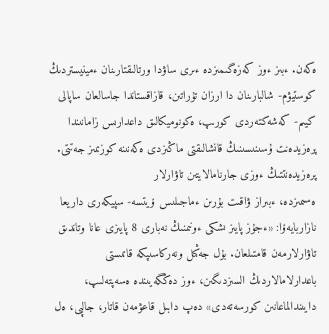ەكەن. ءبىز ءوز كەزەگىمىزدە ءىرى ساۋدا ورتالىقتارىنان ءمينيستردىڭ كوستيۋم- شالبارىنان دا ارزان تۇراتىن، قازاقستاندا جاسالعان ساپالى كيىم- كەشەكتەردى كورىپ، ەكونوميكالىق داعدارىس زامانىندا پرەزيدەنت ۇسىنىسىنىڭ قانشالىقتى ماڭىزدى ەكەنىنە كوزىمىز جەتتى.
پرەزيدەنتتىڭ ءوزى جارنامالايتىن تاۋارلار
ەسىمىزدە، ءبىراز ۋاقىت بۇرىن ءماجىلىس ۆيتسە- سپيكەرى داريعا نازاربايەۆا: «ءجۇز پايىز ىشكى ءونىمنىڭ نەبارى 8 پايىزى عانا وتاندىق تاۋارلارمەن قامتىلعان. بۇل جەڭىل ونەركاسىپكە قاتىستى باعدارلامالاردىڭ السىزدىگىن، ءوز دەڭگەيىندە ەسەپتەلىپ، دايىندالماعانىن كورسەتەدى» دەپ دابىل قاعۋمەن قاتار، جالپى، ەل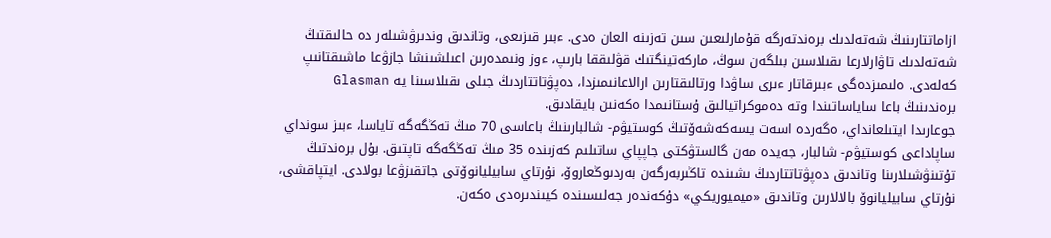ازاماتتارىنىڭ شەتەلدىك برەندتەرگە قۇمارلىعىن سىن تەزىنە العان ەدى. ءبىر قىزىعى، وتاندىق وندىرۋشىلەر دە حالىقتىڭ شەتەلدىك تاۋارلارعا ىقىلاسىن بىلگەن سوڭ، ماركەتينگتىك قۋلىققا بارىپ، ءوز ونىمدەرىن اعىلشىنشا جازۋعا ماشىقتانىپ كەلەدى. ەلىمىزدەگى ءبىرقاتار ءىرى ساۋدا ورتالىقتارىن ارالاعانىمىزدا، دەپۋتاتتاردىڭ جىلى ىقىلاسىنا يە Glasman برەندىنىڭ باعا ساياساتىندا وتە دەموكراتيالىق ۇستانىمدا ەكەنىن بايقادىق.
جوعارىدا ايتىلعانداي، ەگەردە اسەت يسەكەشەۆتىڭ كوستيۋم- شالبارىنىڭ باعاسى 70 مىڭ تەڭگەگە تاياسا، ءبىز سونداي ساپاداعى كوستيۋم- شالبار، جەيدە مەن گالستۋكتى جاپپاي ساتىلىم كەزىندە 35 مىڭ تەڭگەگە تاپتىق. بۇل برەندتىڭ تۇتىنۋشىلارىنا وتاندىق دەپۋتاتتاردىڭ ىشىندە تاڭىربەرگەن بەردىوڭعاروۆ، نۇرتاي سابيليانوۆتى جاتقىزۋعا بولادى. ايتپاقشى، نۇرتاي سابيليانوۆ بالالارىن وتاندىق «ميميوريكي» دۇكەندەر جەلىسىندە كيىندىرەدى ەكەن.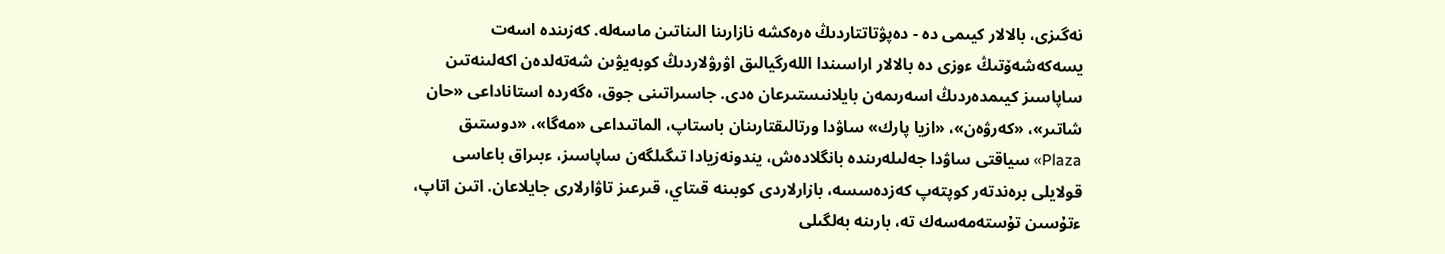نەگىزى، بالالار كيىمى دە - دەپۋتاتتاردىڭ ەرەكشە نازارىنا الىناتىن ماسەلە. كەزىندە اسەت يسەكەشەۆتىڭ ءوزى دە بالالار اراسىندا اللەرگيالىق اۋرۋلاردىڭ كوبەيۋىن شەتەلدەن اكەلىنەتىن ساپاسىز كيىمدەردىڭ اسەرىمەن بايلانىستىرعان ەدى. جاسىراتىنى جوق، ەگەردە استاناداعى «حان شاتىر»، «كەرۋەن»، «ازيا پارك» ساۋدا ورتالىقتارىنان باستاپ، الماتىداعى «مەگا»، «دوستىق Plaza» سياقتى ساۋدا جەلىلەرىندە بانگلادەش، يندونەزيادا تىگىلگەن ساپاسىز، ءبىراق باعاسى قولايلى برەندتەر كوپتەپ كەزدەسسە، بازارلاردى كوبىنە قىتاي، قىرعىز تاۋارلارى جايلاعان. اتىن اتاپ، ءتۇسىن تۇستەمەسەك تە، بارىنە بەلگىلى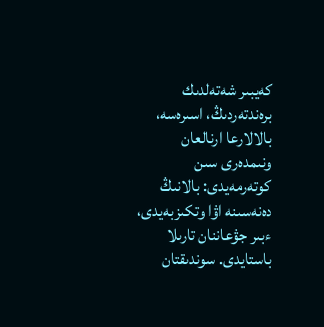كەيبىر شەتەلدىك برەندتەردىڭ، اسىرەسە، بالالارعا ارنالعان ونىمدەرى سىن كوتەرمەيدى: بالانىڭ دەنەسىنە اۋا وتكىزبەيدى، ءبىر جۋعاننان تارىلا باستايدى. سوندىقتان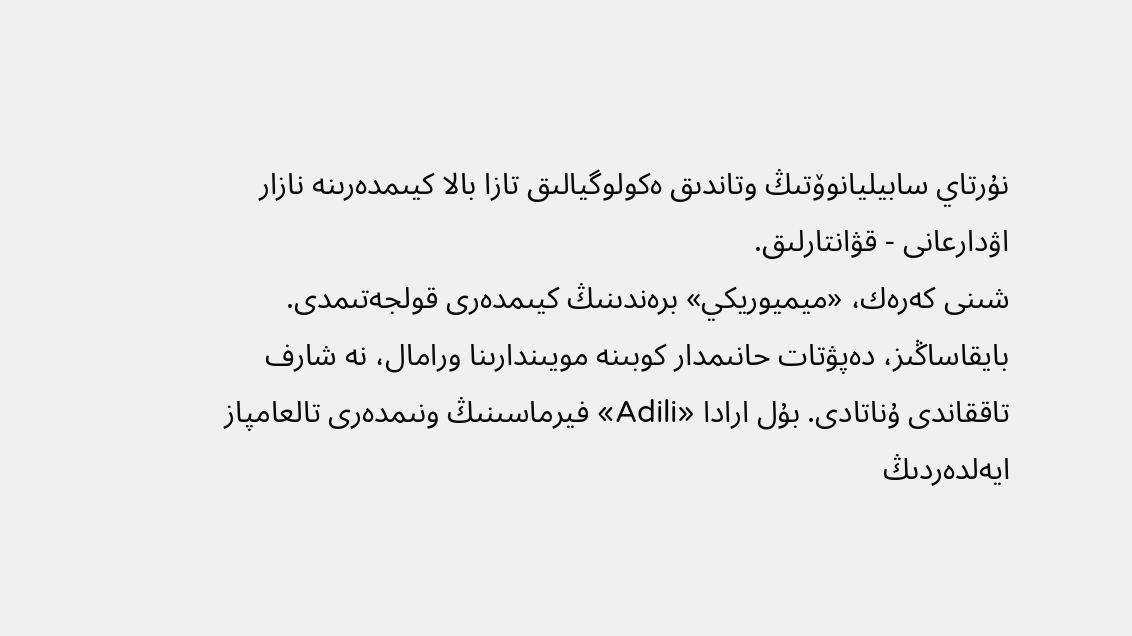نۇرتاي سابيليانوۆتىڭ وتاندىق ەكولوگيالىق تازا بالا كيىمدەرىنە نازار اۋدارعانى - قۋانتارلىق.
شىنى كەرەك، «ميميوريكي» برەندىنىڭ كيىمدەرى قولجەتىمدى.
بايقاساڭىز، دەپۋتات حانىمدار كوبىنە مويىندارىنا ورامال، نە شارف تاققاندى ۇناتادى. بۇل ارادا «Adili» فيرماسىنىڭ ونىمدەرى تالعامپاز ايەلدەردىڭ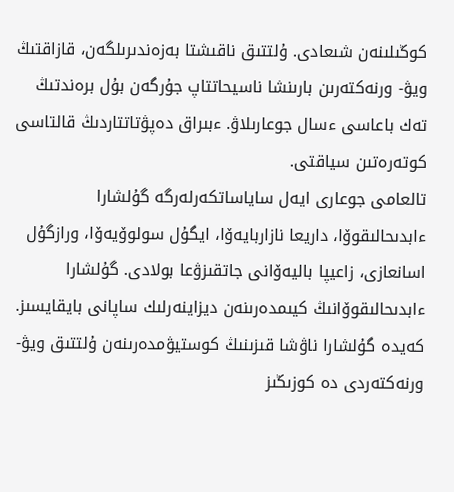كوڭىلىنەن شىعادى. ۇلتتىق ناقىشتا بەزەندىرىلگەن، قازاقتىڭ ويۋ- ورنەكتەرىن بارىنشا ناسيحاتتاپ جۇرگەن بۇل برەندتىڭ تەك باعاسى ءسال جوعارىلاۋ. ءبىراق دەپۋتاتتاردىڭ قالتاسى كوتەرەتىن سياقتى.
تالعامى جوعارى ايەل ساياساتكەرلەرگە گۇلشارا ءابدىحالىقوۆا، داريعا نازاربايەۆا، ايگۇل سولوۆيەۆا، ورازگۇل اسانعازى، زاعيپا باليەۆانى جاتقىزۋعا بولادى. گۇلشارا ءابدىحالىقوۆانىڭ كيىمدەرىنەن ديزاينەرلىك ساپانى بايقايسىز. كەيدە گۇلشارا ناۋشا قىزىنىڭ كوستيۋمدەرىنەن ۇلتتىق ويۋ- ورنەكتەردى دە كوزىڭىز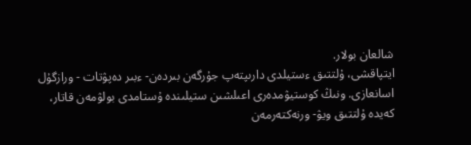شالعان بولار.
ايتپاقشى، ۇلتتىق ءستيلدى دارىپتەپ جۇرگەن بىردەن- ءبىر دەپۋتات - ورازگۇل اسانعازى. ونىڭ كوستيۋمدەرى اعىلشىن ستيلىندە ۇستامدى بولۋمەن قاتار، كەيدە ۇلتتىق ويۋ- ورنەكتەرمەن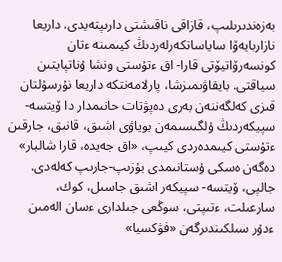بەزەندىرىلىپ، قازاقى ناقىشتى دارىپتەيدى. داريعا نازاربايەۆا ساياساتكەرلەردىڭ كيىمىنە ءتان كونسەرۆاتيۆتى قارا- اق ءتۇستى ونشا ۇناتپايتىن سياقتى. بايقاۋىمىزشا، پارلامەنتكە داريعا نۇرسۇلتان قىزى كەلگەننەن بەرى دەپۋتات حانىمدار دا ۆيتسە-سپيكەردىڭ ۇلگىسىمەن بوياۋى اشىق، قانىق، جارقىن ءتۇستى كيىمدەردى كيىپ، «اق جەيدە، قارا شالبار» دەگەن ەسكى ۇستانىمدى بۇزىپ-جارىپ كەلەدى. جالپى، ۆيتسە- سپيكەر اشىق جاسىل، كوك، سارعىلت، ءتىپتى، سوڭعى جىلدارى ءسان الەمىن ءدۇر سىلكىندىرگەن «فۋكسيا»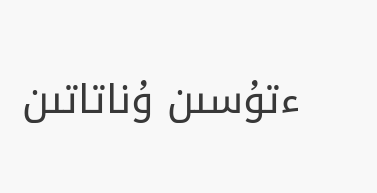ءتۇسىن ۇناتاتىن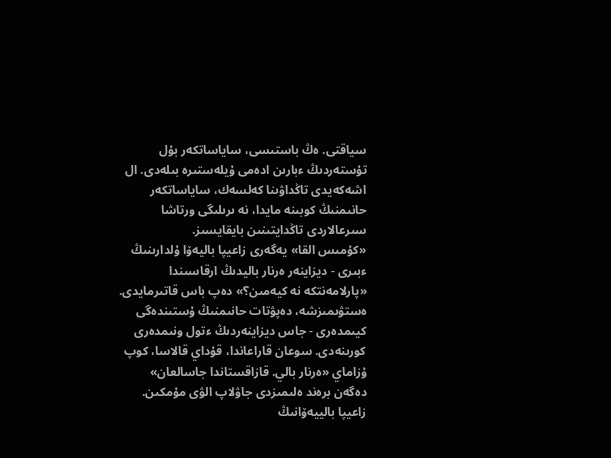سياقتى. ەڭ باستىسى، ساياساتكەر بۇل تۇستەردىڭ ءبارىن ادەمى ۇيلەستىرە بىلەدى. ال اشەكەيدى تاڭداۋىنا كەلسەك، ساياساتكەر حانىمنىڭ كوبىنە مايدا، نە ىرىلىگى ورتاشا سىرعالاردى تاڭدايتىنىن بايقايسىز.
«كۇمىس القا» يەگەرى زاعيپا باليەۆا ۇلدارىنىڭ ءبىرى - ديزاينەر ەرنار باليدىڭ ارقاسىندا «پارلامەنتكە نە كيەمىن؟» دەپ باس قاتىرمايدى. ەستۋىمىزشە، دەپۋتات حانىمنىڭ ۇستىندەگى كيىمدەرى - جاس ديزاينەردىڭ ءتول ونىمدەرى كورىنەدى. سوعان قاراعاندا، قۇداي قالاسا، كوپ ۇزاماي «ەرنار بالي. قازاقستاندا جاسالعان» دەگەن برەند ەلىمىزدى جاۋلاپ الۋى مۇمكىن. زاعيپا بالييەۆانىڭ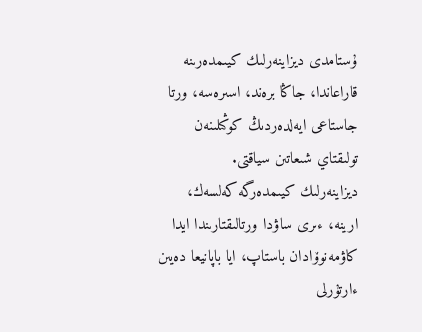ۇستامدى ديزاينەرلىك كيىمدەرىنە قاراعاندا، جاڭا برەند، اسىرەسە، ورتا جاستاعى ايەلدەردىڭ كوڭىلىنەن تولىقتاي شىعاتىن سياقتى.
ديزاينەرلىك كيىمدەرگە كەلسەك، ارينە، ءىرى ساۋدا ورتالىقتارىندا ايدا كاۋمەنوۆادان باستاپ، ايا باپانيعا دەيىن ءارتۇرلى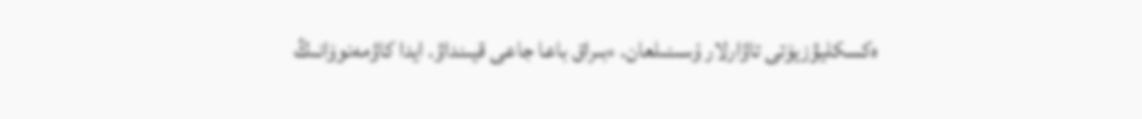ەكسكليۋزيۆتى تاۋارلار ۇسىنىلعان. ءبىراق باعا جاعى قيىنداۋ. ايدا كاۋمەنوۆانىڭ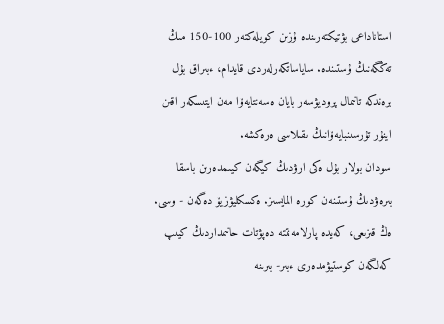استاناداعى بۋتيكتەرىندە ۇزىن كويلەكتەر 100-150 مىڭ تەڭگەنىڭ ۇستىندە. ساياساتكەرلەردى قايدام، ءبىراق بۇل برەندكە تانىمال پروديۋسەر بايان ەسەنتايەۆا مەن ايتىسكەر اقىن اينۇر تۇرسىنبايەۆانىڭ ىقىلاسى ەرەكشە.
سودان بولار بۇل ەكى ارۋدىڭ كيگەن كيىمدەرىن باسقا بىرەۋدىڭ ۇستىنەن كورە المايسىز. ەكسكليۋزيۆ دەگەن - وسى. ەڭ قىزىعى، كەيدە پارلامەنتتە دەپۋتات حانىمداردىڭ كيىپ كەلگەن كوستيۋمدەرى ءبىر- بىرىنە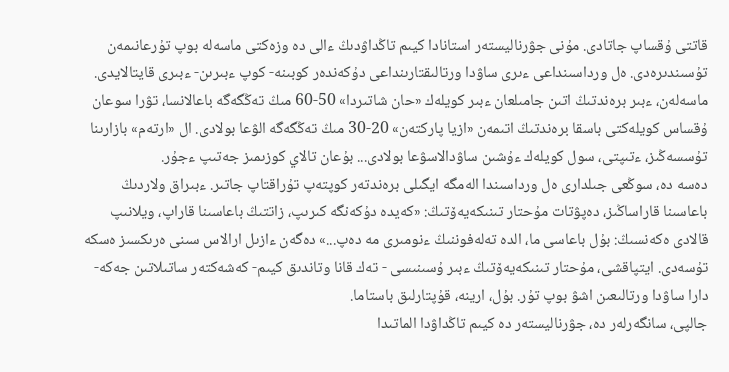قاتتى ۇقساپ جاتادى. مۇنى جۋرناليستەر استانادا كيىم تاڭداۋدىڭ ءالى دە وزەكتى ماسەلە بوپ تۇرعانىمەن تۇسىندىرەدى. ەل ورداسىنداعى ءىرى ساۋدا ورتالىقتارىنداعى دۇكەندەر كوبىنە- كوپ ءبىرىن- ءبىرى قايتالايدى. ماسەلەن، ءبىر برەندتىڭ اتىن جامىلعان ءبىر كويلەك «حان شاتىردا» 50-60 مىڭ تەڭگەگە باعالانسا، تۋرا سوعان ۇقساس كويلەكتى باسقا برەندتىڭ اتىمەن «ازيا پاركتەن» 20-30 مىڭ تەڭگەگە الۋعا بولادى. ال «ارتەم» بازارىنا تۇسسەڭىز، ءتىپتى، سول كويلەك ءۇشىن ساۋدالاسۋعا بولادى... بۇعان تالاي كوزىمىز جەتىپ ءجۇر.
دەسە دە، سوڭعى جىلدارى ەل ورداسىندا الەمگە ايگىلى برەندتەر كوپتەپ تۇراقتاپ جاتىر. ءبىراق ولاردىڭ باعاسىنا قاراساڭىز، دەپۋتات مۇحتار تىنىكەيەۆتىڭ: «كەيدە دۇكەنگە كىرىپ، زاتتىڭ باعاسىنا قاراپ، ويلانىپ قالادى ەكەنسىڭ: بۇل باعاسى ما، الدە تەلەفوننىڭ ءنومىرى مە دەپ...» دەگەن ءازىل ارالاس سىنى ەرىكسىز ەسكە تۇسەدى. ايتپاقشى، مۇحتار تىنىكەيەۆتىڭ ءبىر ۇسىنىسى - تەك قانا وتاندىق كيىم- كەشەكتەر ساتىلاتىن جەكە- دارا ساۋدا ورتالىعىن اشۋ بوپ تۇر. بۇل، ارينە، قۇپتارلىق باستاما.
جالپى، سانگەرلەر دە، جۋرناليستەر دە كيىم تاڭداۋدا الماتىدا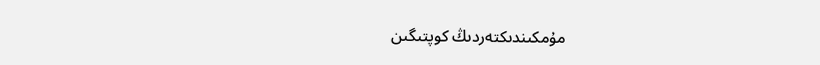مۇمكىندىكتەردىڭ كوپتىگىن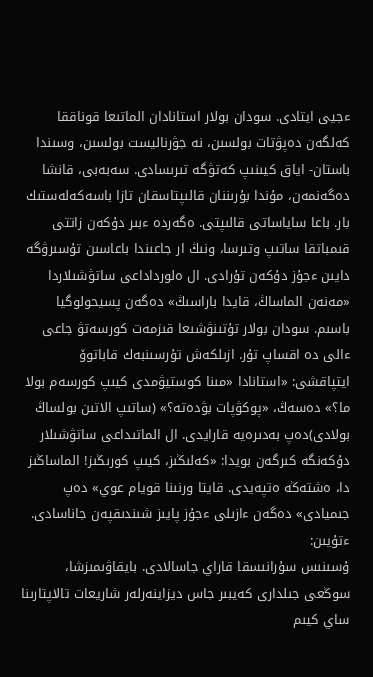ءجيى ايتادى. سودان بولار استانادان الماتىعا قوناققا كەلگەن دەپۋتات بولسىن، نە جۋرناليست بولسىن، وسىندا باستان- اياق كيىنىپ كەتۋگە تىرىسادى. سەبەبى، قانشا دەگەنمەن، مۇندا بۇرىننان قالىپتاسقان تازا باسەكەلەستىك بار. باعا ساياساتى قالىپتى. ەگەردە ءبىر دۇكەن زاتتى قىمباتقا ساتىپ وتىرسا، ونىڭ ار جاعىندا باعاسىن تۇسىرۋگە دايىن ءجۇز دۇكەن تۇرادى. ال ەلورداداعى ساتۋشىلاردا «مەنەن الماساڭ، قايدا باراسىڭ» دەگەن پسيحولوگيا باسىم. سودان بولار تۇتىنۋشىعا قىزمەت كورسەتۋ جاعى ءالى دە اقساپ تۇر. ازىلكەش تۇرسىنبەك قاباتوۆ ايتپاقشى: «استانادا «مىنا كوستيۋمدى كيىپ كورسەم بولا ما؟» دەسەڭ، «پوكۋپات بۋدەتە؟» (ساتىپ الاتىن بولساڭ بولادى)دەپ بەدىرەيە قارايدى. ال الماتىداعى ساتۋشىلار دۇكەنگە كىرگەن بويدا: «كەلىڭىز، كيىپ كورىڭىز! الماساڭىز دا، ەشتەڭە ەتپەيدى. قايتا ورنىنا قويام عوي» دەپ جىميادى» دەگەن ءازىلى ءجۇز پايىز شىندىقپەن جاناسادى.
ءتۇيىن:
ۇسىنىس سۇرانىسقا قاراي جاسالادى. بايقاۋىمىزشا، سوڭعى جىلدارى كەيبىر جاس ديزاينەرلەر شاريعات تالاپتارىنا ساي كيىم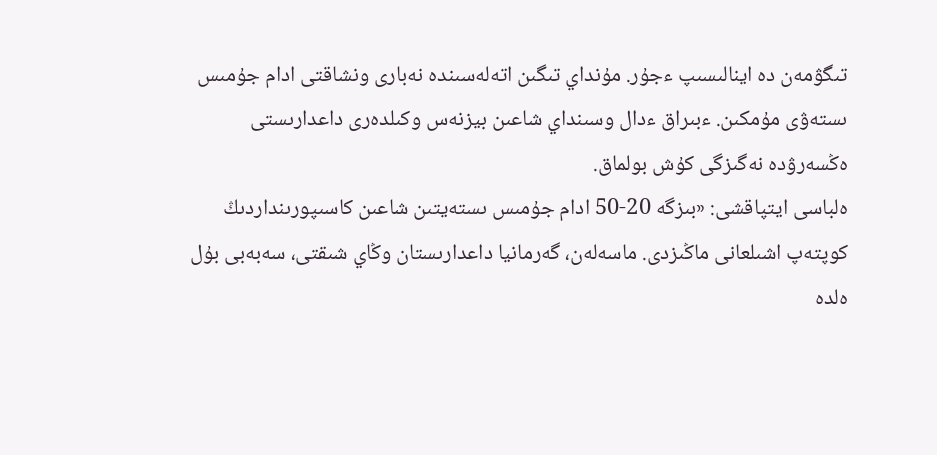تىگۋمەن دە اينالىسىپ ءجۇر. مۇنداي تىگىن اتەلەسىندە نەبارى ونشاقتى ادام جۇمىس ىستەۋى مۇمكىن. ءبىراق ءدال وسىنداي شاعىن بيزنەس وكىلدەرى داعدارىستى ەڭسەرۋدە نەگىزگى كۇش بولماق.
ەلباسى ايتپاقشى: «بىزگە 20-50 ادام جۇمىس ىستەيتىن شاعىن كاسىپورىنداردىڭ كوپتەپ اشىلعانى ماڭىزدى. ماسەلەن، گەرمانيا داعدارىستان وڭاي شىقتى، سەبەبى بۇل ەلدە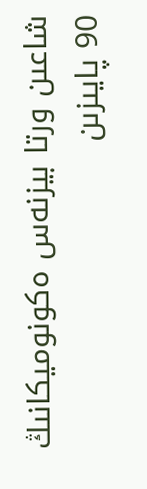شاعىن ورتا بيزنەس ەكونوميكانىڭ 90 پايىزىن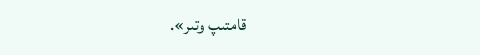قامتىپ وتىر».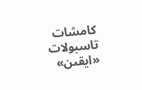كامشات تاسبولات
«ايقىن»